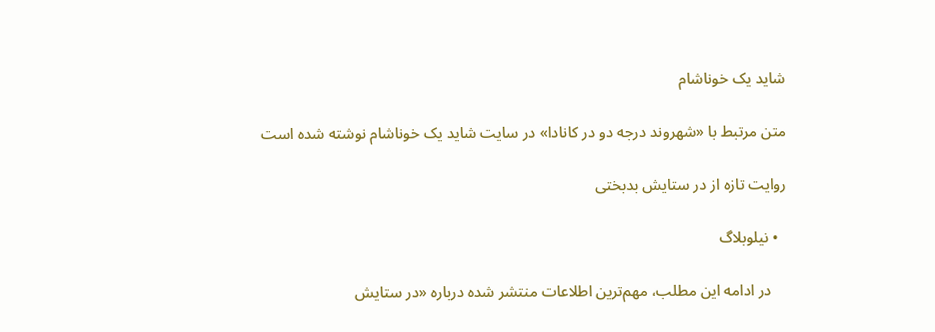شاید یک خوناشام

متن مرتبط با «شهروند درجه دو در كانادا» در سایت شاید یک خوناشام نوشته شده است

روایت تازه از در ستایش بدبختی

  • نیلوبلاگ

    در ادامه این مطلب، مهم‌ترین اطلاعات منتشر شده درباره «در ستایش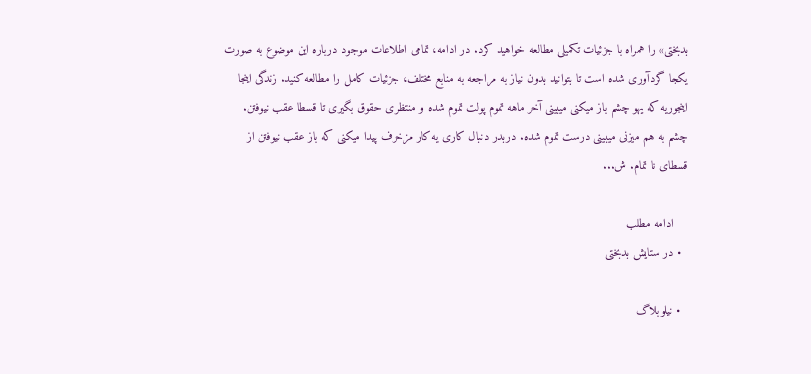بدبختی» را همراه با جزئیات تکمیلی مطالعه خواهید کرد. در ادامه، تمامی اطلاعات موجود درباره این موضوع به صورت یکجا گردآوری شده است تا بتوانید بدون نیاز به مراجعه به منابع مختلف، جزئیات کامل را مطالعه کنید. زندگی اینجا اینجوریه که یهو چشم باز میکنی میبینی آخر ماهه تموم پولت تموم شده و منتظری حقوق بگیری تا قسطا عقب نیوفتن. چشم به هم میزنی میبینی درست تموم شده. دربدر دنبال کاری یه کار مزخرف پیدا میکنی که باز عقب نیوفتن از قسطای نا تمام. ش...

    ادامه مطلب
  • در ستایش بدبختی

  • نیلوبلاگ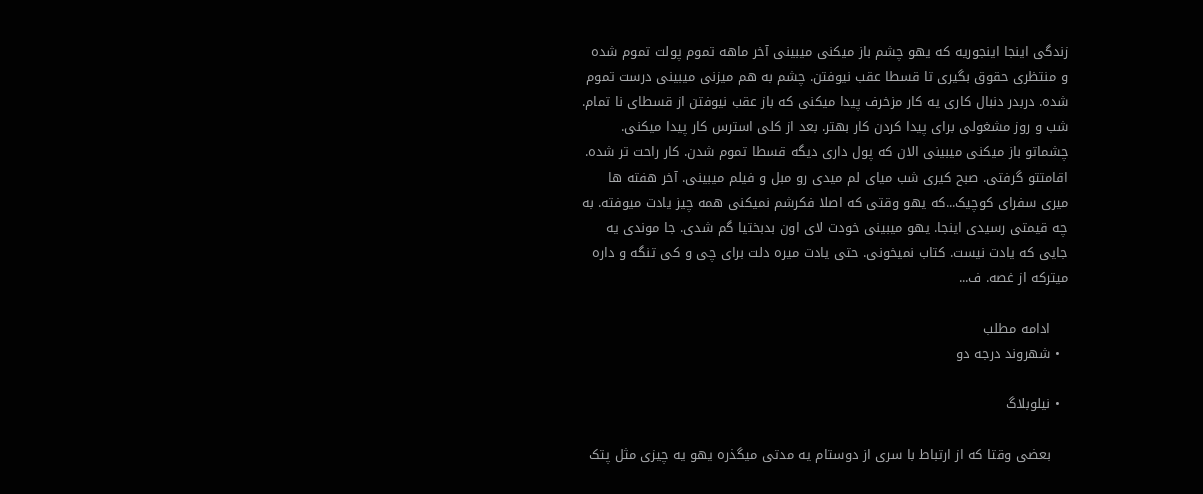زندگی اینجا اینجوریه که یهو چشم باز میکنی میبینی آخر ماهه تموم پولت تموم شده و منتظری حقوق بگیری تا قسطا عقب نیوفتن. چشم به هم میزنی میبینی درست تموم شده. دربدر دنبال کاری یه کار مزخرف پیدا میکنی که باز عقب نیوفتن از قسطای نا تمام. شب و روز مشغولی برای پیدا کردن کار بهتر. بعد از کلی استرس کار پیدا میکنی. چشماتو باز میکنی میبینی الان که پول داری دیگه قسطا تموم شدن. کار راحت تر شده. اقامتتو گرفتی. صبح کیری شب میای لم میدی رو مبل و فیلم میبینی. آخر هفته ها میری سفرای کوچیک...که یهو وقتی که اصلا فکرشم نمیکنی همه چیز یادت میوفته. به چه قیمتی رسیدی اینجا. یهو میبینی خودت لای اون بدبختیا گم شدی. جا موندی یه جایی که یادت نیست. کتاب نمیخونی. حتی یادت میره دلت برای چی و کی تنگه و داره میترکه از غصه. ف...

    ادامه مطلب
  • شهروند درجه دو

  • نیلوبلاگ

    بعضی وقتا که از ارتباط با سری از دوستام یه مدتی میگذره یهو یه چیزی مثل پتک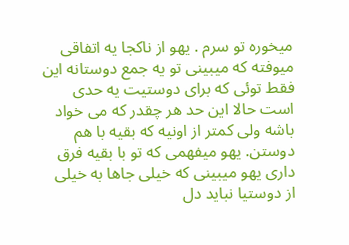میخوره تو سرم . یهو از ناکجا یه اتفاقی میوفته که میبینی تو یه جمع دوستانه این فقط توئی که برای دوستیت یه حدی است حالا این حد هر چقدر که می خواد باشه ولی کمتر از اونیه که بقیه با هم دوستن. یهو میفهمی که تو با بقیه فرق داری یهو میبینی که خیلی جاها به خیلی از دوستیا نباید دل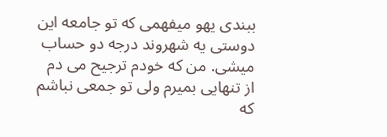ببندی یهو میفهمی که تو جامعه این دوستی یه شهروند درجه دو حساب میشی. من که خودم ترجیح می دم از تنهایی بمیرم ولی تو جمعی نباشم که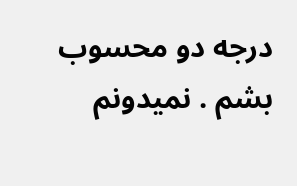درجه دو محسوب بشم . نمیدونم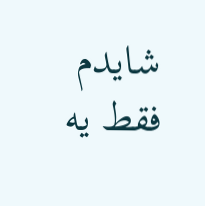شایدم فقط یه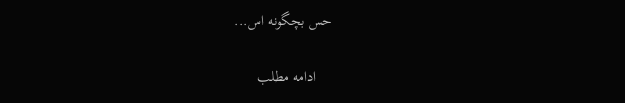حس بچگونه اس...

    ادامه مطلب